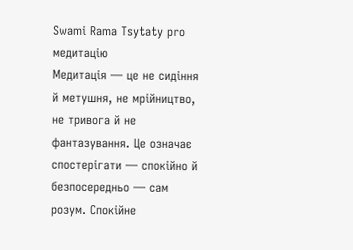Swami Rama Tsytaty pro медитацію
Медитація — це не сидіння й метушня, не мрійництво, не тривога й не фантазування. Це означає спостерігати — спокійно й безпосередньо — сам розум. Спокійне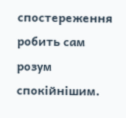спостереження робить сам розум спокійнішим.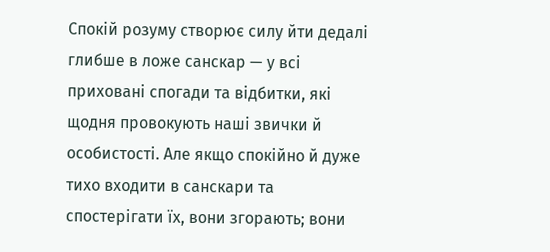Спокій розуму створює силу йти дедалі глибше в ложе санскар — у всі приховані спогади та відбитки, які щодня провокують наші звички й особистості. Але якщо спокійно й дуже тихо входити в санскари та спостерігати їх, вони згорають; вони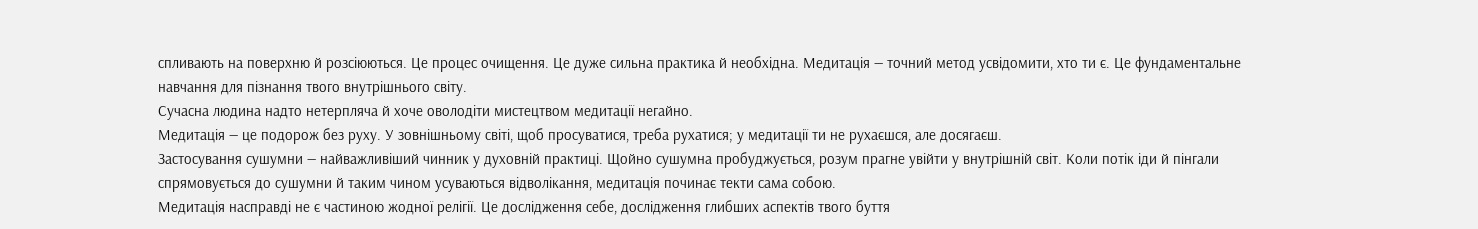спливають на поверхню й розсіюються. Це процес очищення. Це дуже сильна практика й необхідна. Медитація — точний метод усвідомити, хто ти є. Це фундаментальне навчання для пізнання твого внутрішнього світу.
Сучасна людина надто нетерпляча й хоче оволодіти мистецтвом медитації негайно.
Медитація — це подорож без руху. У зовнішньому світі, щоб просуватися, треба рухатися; у медитації ти не рухаєшся, але досягаєш.
Застосування сушумни — найважливіший чинник у духовній практиці. Щойно сушумна пробуджується, розум прагне увійти у внутрішній світ. Коли потік іди й пінгали спрямовується до сушумни й таким чином усуваються відволікання, медитація починає текти сама собою.
Медитація насправді не є частиною жодної релігії. Це дослідження себе, дослідження глибших аспектів твого буття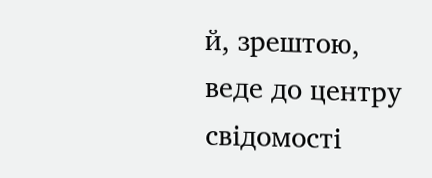й, зрештою, веде до центру свідомості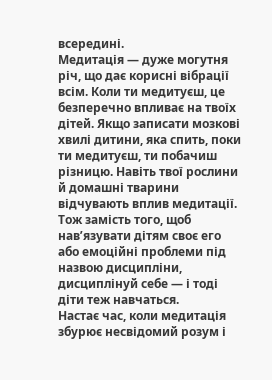всередині.
Медитація — дуже могутня річ, що дає корисні вібрації всім. Коли ти медитуєш, це безперечно впливає на твоїх дітей. Якщо записати мозкові хвилі дитини, яка спить, поки ти медитуєш, ти побачиш різницю. Навіть твої рослини й домашні тварини відчувають вплив медитації. Тож замість того, щоб нав’язувати дітям своє его або емоційні проблеми під назвою дисципліни, дисциплінуй себе — і тоді діти теж навчаться.
Настає час, коли медитація збурює несвідомий розум і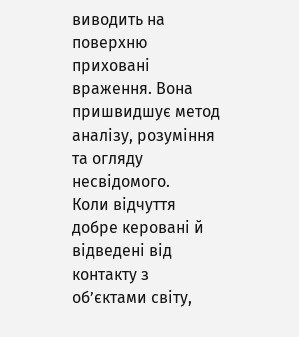виводить на поверхню приховані враження. Вона пришвидшує метод аналізу, розуміння та огляду несвідомого.
Коли відчуття добре керовані й відведені від контакту з об’єктами світу,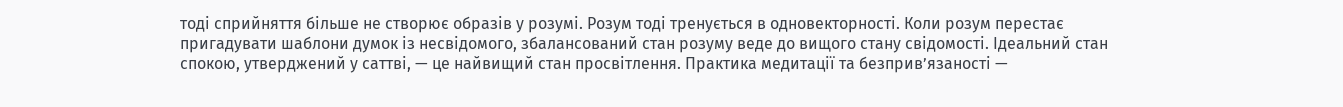тоді сприйняття більше не створює образів у розумі. Розум тоді тренується в одновекторності. Коли розум перестає пригадувати шаблони думок із несвідомого, збалансований стан розуму веде до вищого стану свідомості. Ідеальний стан спокою, утверджений у саттві, — це найвищий стан просвітлення. Практика медитації та безприв’язаності —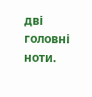дві головні ноти.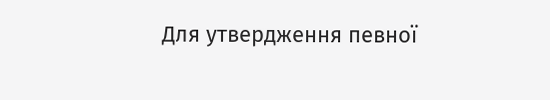Для утвердження певної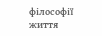філософії життя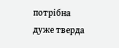потрібна дуже тверда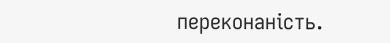переконаність.